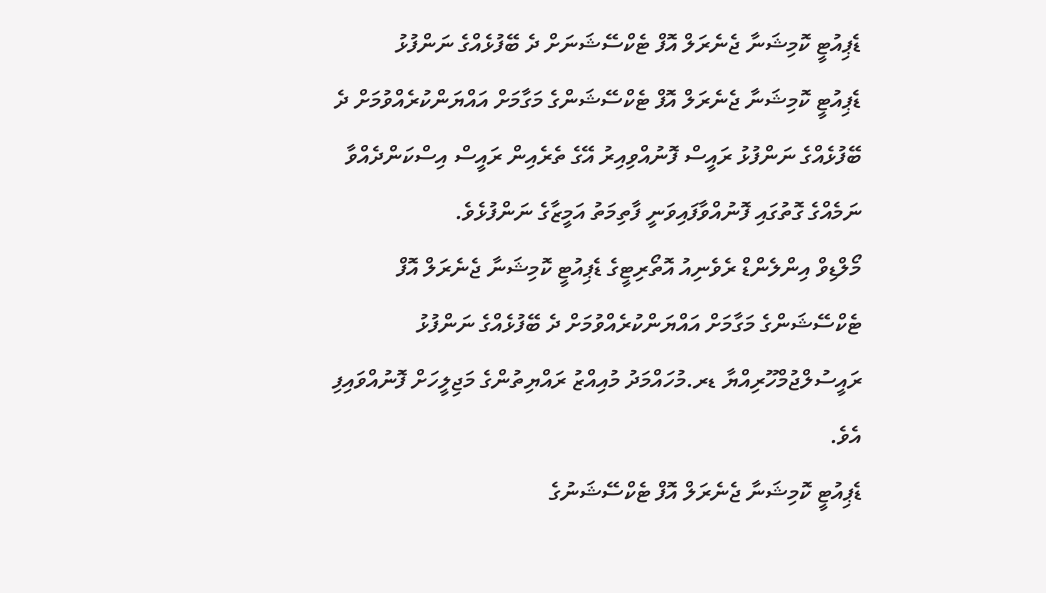ޑެޕިއުޓީ ކޮމިޝަނާ ޖެނެރަލް އޮފް ޓެކްސޭޝަނަށް ދެ ބޭފުޅެއްގެ ނަންފުޅު
ޑެޕިއުޓީ ކޮމިޝަނާ ޖެނެރަލް އޮފް ޓެކްސޭޝަންގެ މަގާމަށް އައްޔަންކުރެއްވުމަށް ދެ ބޭފުޅެއްގެ ނަންފުޅު ރައީސް ފޮނުއްވިއިރު އޭގެ ތެރެއިން ރައީސް އިސްކަންދެއްވާ ނަމެއްގެ ގޮތުގައި ފޮނުއްވާފައިވަނީ ފާތިމަތު އަމީޒާގެ ނަންފުޅެވެ.
މޯލްޑިވް އިންލެންޑް ރެވެނިއު އޮތޯރިޓީގެ ޑެޕިއުޓީ ކޮމިޝަނާ ޖެނެރަލް އޮފް ޓެކްސޭޝަންގެ މަގާމަށް އައްޔަންކުރެއްވުމަށް ދެ ބޭފުޅެއްގެ ނަންފުޅު ރައީސުލްޖުމްހޫރިއްޔާ ޑރ.މުހައްމަދު މުއިއްޒު ރައްޔިތުންގެ މަޖިލީހަށް ފޮނުއްވައިފި އެވެ.
ޑެޕިއުޓީ ކޮމިޝަނާ ޖެނެރަލް އޮފް ޓެކްސޭޝަނުގެ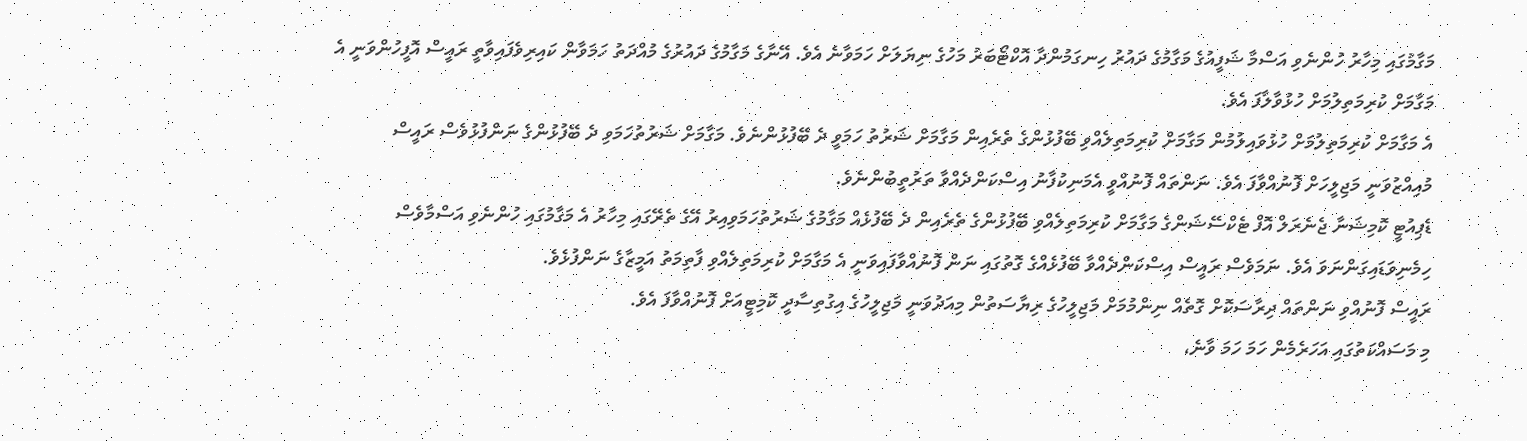މަގާމުގައި މިހާރު ހުންނެވި އަސްމާ ޝަފީއުގެ މަގާމުގެ ދައުރު ހިނގަމުންދާ އޮކްޓޯބަރު މަހުގެ ނިޔަލަށް ހަމަވާނެ އެވެ. އޭނާގެ މަގާމުގެ ދައުރުގެ މުއްދަތު ހަމަވާން ކައިރިވެފައިވާތީ ރައީސް އޮފީހުންވަނީ އެ މަގާމަށް ކުރިމަތިލުމަށް ހުޅުވާލާފަ އެވެ.
އެ މަގާމަށް ކުރިމަތިލުމަށް ހުޅުވައިލުމުން މަގާމަށް ކުރިމަތިލެއްވި ބޭފުޅުންގެ ތެރެއިން މަގާމަށް ޝަރުތު ހަމަވީ ދެ ބޭފުޅުންނެވެ. މަގާމަށް ޝަރުތުހަމަވި ދެ ބޭފުޅުންގެ ނަންފުޅުވެސް ރައީސް މުއިއްޒުވަނީ މަޖިލީހަށް ފޮނުއްވާފަ އެވެ. ނަންތައް ފޮނުއްވީ އެމަނިކުފާނު އިސްކަންދެއްވާ ތަރުތީބުންނެވެ.
ޑެޕިއުޓީ ކޮމިޝަނާ ޖެނެރަލް އޮފް ޓެކްސޭޝަންގެ މަގާމަށް ކުރިމަތިލެއްވި ބޭފުޅުންގެ ތެރެއިން ދެ ބޭފުޅެއް މަގާމުގެ ޝަރުތުހަމަވިއިރު އޭގެ ތެރޭގައި މިހާރު އެ މަގާމުގައި ހުންނެވި އަސްމާވެސް ހިމެނިވަޑައިގަންނަވަ އެވެ. ނަމަވެސް ރައީސް އިސްކަންދެއްވާ ބޭފުޅެއްގެ ގޮތުގައި ނަން ފޮނުއްވާފައިވަނީ އެ މަގާމަށް ކުރިމަތިލެއްވި ފާތިމަތު އަމީޒާގެ ނަންފުޅެވެ.
ރައީސް ފޮނުއްވި ނަންތައް ދިރާސަކޮށް ގޮތެއް ނިންމުމަށް މަޖިލީހުގެ ރިޔާސަތުން މިއަދުވަނީ މަޖިލީހުގެ އިގުތިސާދީ ކޮމިޓީއަށް ފޮނުއްވާފަ އެވެ.
މި މަސައްކަތުގައި އަހަރެމެން ހަމަ ހަމަ ވާނެ،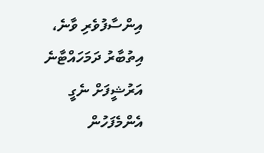އިންސާފުވެރި ވާނެ، އިތުބާރު ދަމަހައްޓާނެ
އަރުޝީފަށް ނެގީ
އެންމެފަހުން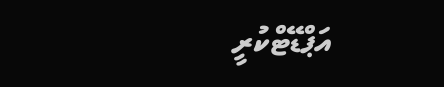އަޕްޑޭޓްކުރީ